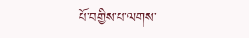པོ་བགྱིས་པ་ལགས་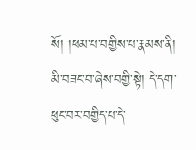སོ། །ཕམ་པ་བགྱིས་པ་རྣམས་ནི། མི་བཟང་བ་ཞེས་བགྱི་སྟེ། དེ་དག་ཕུང་བར་བགྱིད་པ་དེ་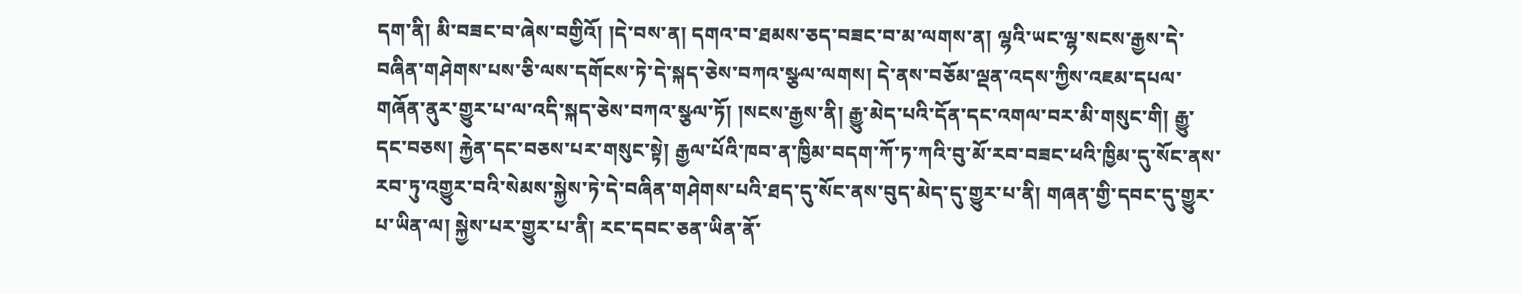དག་ནི། མི་བཟང་བ་ཞེས་བགྱིའོ། །དེ་བས་ན། དགའ་བ་ཐམས་ཅད་བཟང་བ་མ་ལགས་ན། ལྷའི་ཡང་ལྷ་སངས་རྒྱས་དེ་བཞིན་གཤེགས་པས་ཅི་ལས་དགོངས་ཏེ་དེ་སྐད་ཅེས་བཀའ་སྩལ་ལགས། དེ་ནས་བཅོམ་ལྡན་འདས་ཀྱིས་འཇམ་དཔལ་གཞོན་ནུར་གྱུར་པ་ལ་འདི་སྐད་ཅེས་བཀའ་སྩལ་ཏོ། །སངས་རྒྱས་ནི། རྒྱུ་མེད་པའི་དོན་དང་འགལ་བར་མི་གསུང་གི། རྒྱུ་དང་བཅས། རྐྱེན་དང་བཅས་པར་གསུང་སྟེ། རྒྱལ་པོའི་ཁབ་ན་ཁྱིམ་བདག་ཀོ་ཏ་ཀའི་བུ་མོ་རབ་བཟང་ཕའི་ཁྱིམ་དུ་སོང་ནས་རབ་ཏུ་འགྱུར་བའི་སེམས་སྐྱེས་ཏེ་དེ་བཞིན་གཤེགས་པའི་ཐད་དུ་སོང་ནས་བུད་མེད་དུ་གྱུར་པ་ནི། གཞན་གྱི་དབང་དུ་གྱུར་པ་ཡིན་ལ། སྐྱེས་པར་གྱུར་པ་ནི། རང་དབང་ཅན་ཡིན་ནོ་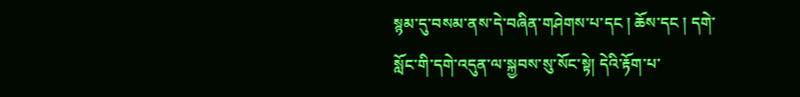སྙམ་དུ་བསམ་ནས་དེ་བཞིན་གཤེགས་པ་དང ། ཆོས་དང ། དགེ་སློང་གི་དགེ་འདུན་ལ་སྐྱབས་སུ་སོང་སྟེ། དེའི་རྟོག་པ་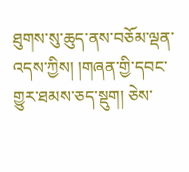ཐུགས་སུ་ཆུད་ནས་བཅོམ་ལྡན་འདས་ཀྱིས། །གཞན་གྱི་དབང་གྱུར་ཐམས་ཅད་སྡུག། ཅེས་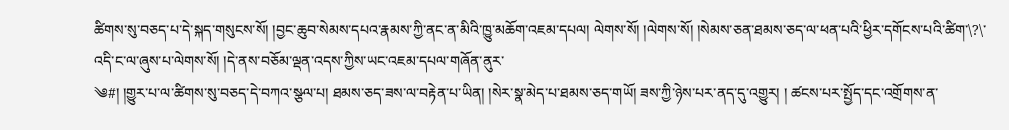ཚིགས་སུ་བཅད་པ་དེ་སྐད་གསུངས་སོ། །བྱང་ཆུབ་སེམས་དཔའ་རྣམས་ཀྱི་ནང་ན་མིའི་ཁྱུ་མཆོག་འཇམ་དཔལ། ལེགས་སོ། །ལེགས་སོ། །སེམས་ཅན་ཐམས་ཅད་ལ་ཕན་པའི་ཕྱིར་དགོངས་པའི་ཚིག་\?\་འདི་ང་ལ་ཞུས་པ་ལེགས་སོ། །དེ་ནས་བཅོམ་ལྡན་འདས་ཀྱིས་ཡང་འཇམ་དཔལ་གཞོན་ནུར་
༄#། །གྱུར་པ་ལ་ཚིགས་སུ་བཅད་དེ་བཀའ་སྩལ་པ། ཐམས་ཅད་ཟས་ལ་བརྟེན་པ་ཡིན། །སེར་སྣ་མེད་པ་ཐམས་ཅད་གཡོ། ཟས་ཀྱི་ཉེས་པར་ནད་དུ་འགྱུར། ། ཚངས་པར་སྤྱོད་དང་འགྲོགས་ན་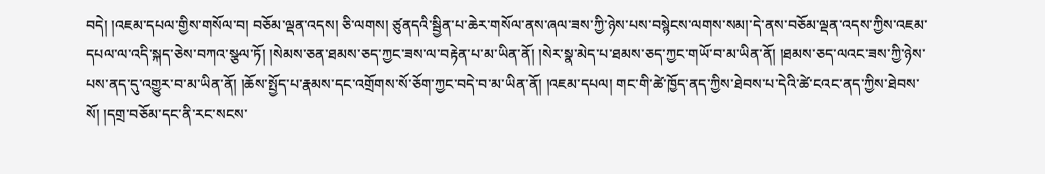བདེ། །འཇམ་དཔལ་གྱིས་གསོལ་བ། བཅོམ་ལྡན་འདས། ཅི་ལགས། ཙུནདའི་སྦྱིན་པ་ཆེར་གསོལ་ནས་ཞལ་ཟས་ཀྱི་ཉེས་པས་བསྙེངས་ལགས་སམ།་དེ་ནས་བཅོམ་ལྡན་འདས་ཀྱིས་འཇམ་དཔལ་ལ་འདི་སྐད་ཅེས་བཀའ་སྩལ་ཏོ། །སེམས་ཅན་ཐམས་ཅད་ཀྱང་ཟས་ལ་བརྟེན་པ་མ་ཡིན་ནོ། །སེར་སྣ་མེད་པ་ཐམས་ཅད་ཀྱང་གཡོ་བ་མ་ཡིན་ནོ། །ཐམས་ཅད་ལའང་ཟས་ཀྱི་ཉེས་པས་ནད་དུ་འགྱུར་བ་མ་ཡིན་ནོ། །ཆོས་སྤྱོད་པ་རྣམས་དང་འགྲོགས་སོ་ཅོག་ཀྱང་བདེ་བ་མ་ཡིན་ནོ། །འཇམ་དཔལ། གང་གི་ཚེ་ཁྱོད་ནད་ཀྱིས་ཐེབས་པ་དེའི་ཚེ་ངའང་ནད་ཀྱིས་ཐེབས་སོ། །དགྲ་བཅོམ་དང་ནི་རང་སངས་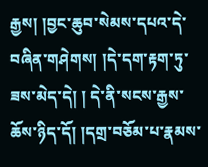རྒྱས། །བྱང་ཆུབ་སེམས་དཔའ་དེ་བཞིན་གཤེགས། །དེ་དག་རྟག་ཏུ་ཟས་མེད་དེ། ། དེ་ནི་སངས་རྒྱས་ཆོས་ཉིད་དོ། །དགྲ་བཅོམ་པ་རྣམས་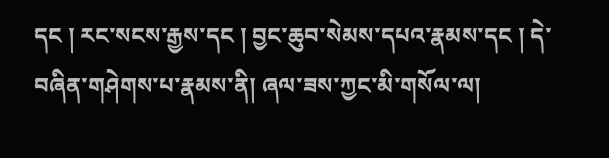དང ། རང་སངས་རྒྱས་དང ། བྱང་ཆུབ་སེམས་དཔའ་རྣམས་དང ། དེ་བཞིན་གཤེགས་པ་རྣམས་ནི། ཞལ་ཟས་ཀྱང་མི་གསོལ་ལ།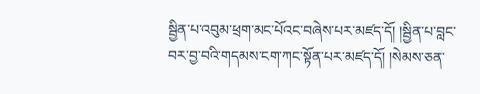སྦྱིན་པ་འབུམ་ཕྲག་མང་པོའང་བཞེས་པར་མཛད་དོ། །སྦྱིན་པ་བླང་བར་བྱ་བའི་གདམས་ངག་ཀང་སྟོན་པར་མཛད་དོ། །སེམས་ཅན་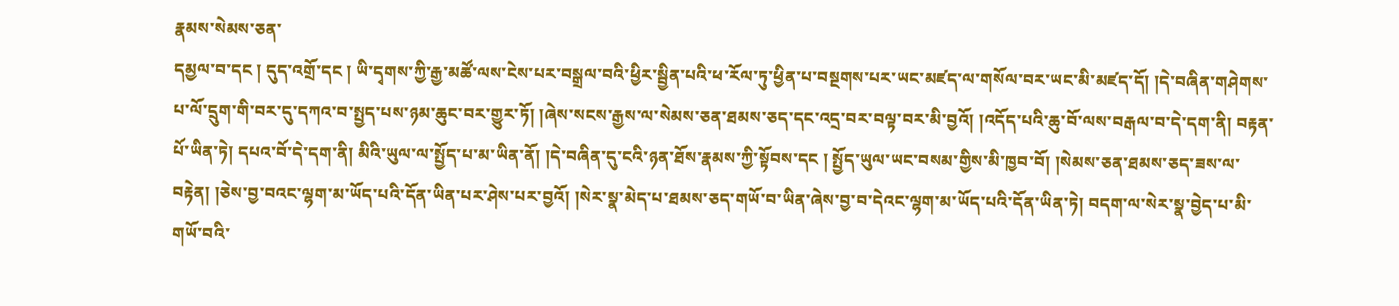རྣམས་སེམས་ཅན་
དམྱལ་བ་དང ། དུད་འགྲོ་དང ། ཡི་དྭགས་ཀྱི་རྒྱ་མཚོ་ལས་ངེས་པར་བསྒྲལ་བའི་ཕྱིར་སྦྱིན་པའི་ཕ་རོལ་ཏུ་ཕྱིན་པ་བསྔགས་པར་ཡང་མཛད་ལ་གསོལ་བར་ཡང་མི་མཛད་དོ། །དེ་བཞིན་གཤེགས་པ་ལོ་དྲུག་གི་བར་དུ་དཀའ་བ་སྤྱད་པས་ཉམ་ཆུང་བར་གྱུར་ཏོ། །ཞེས་སངས་རྒྱས་ལ་སེམས་ཅན་ཐམས་ཅད་དང་འདྲ་བར་བལྟ་བར་མི་བྱའོ། །འདོད་པའི་ཆུ་བོ་ལས་བརྒལ་བ་དེ་དག་ནི། བརྟན་པོ་ཡིན་ཏེ། དཔའ་བོ་དེ་དག་ནི། མིའི་ཡུལ་ལ་སྤྱོད་པ་མ་ཡིན་ནོ། །དེ་བཞིན་དུ་ངའི་ཉན་ཐོས་རྣམས་ཀྱི་སྟོབས་དང ། སྤྱོད་ཡུལ་ཡང་བསམ་གྱིས་མི་ཁྱབ་བོ། །སེམས་ཅན་ཐམས་ཅད་ཟས་ལ་བརྟེན། །ཅེས་བྱ་བའང་ལྷག་མ་ཡོད་པའི་དོན་ཡིན་པར་ཤེས་པར་བྱའོ། །སེར་སྣ་མེད་པ་ཐམས་ཅད་གཡོ་བ་ཡིན་ཞེས་བྱ་བ་དེའང་ལྷག་མ་ཡོད་པའི་དོན་ཡིན་ཏེ། བདག་ལ་སེར་སྣ་བྱེད་པ་མི་གཡོ་བའི་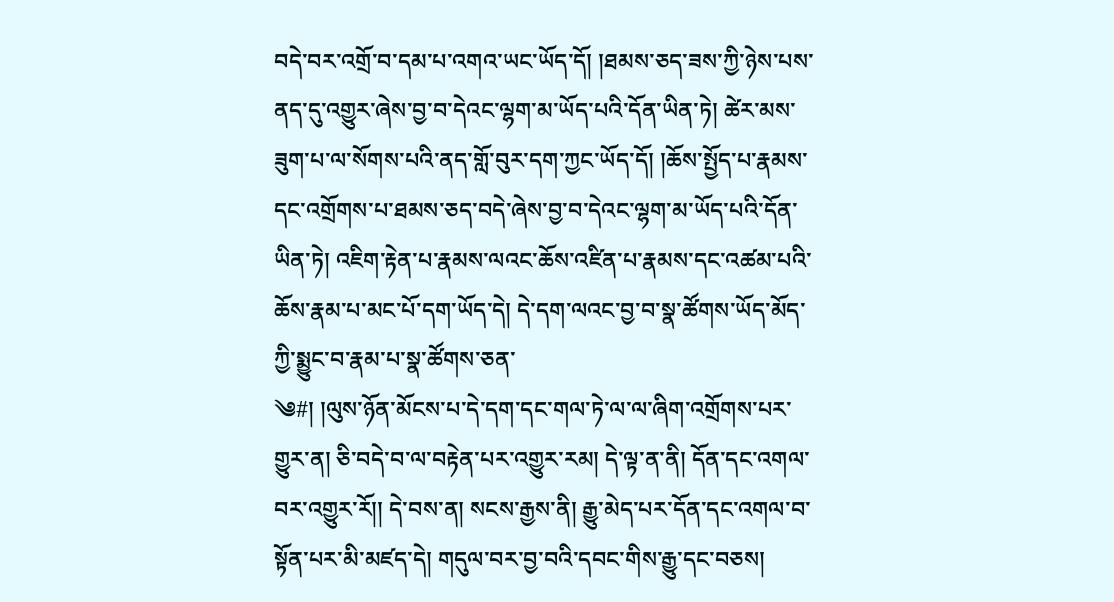བདེ་བར་འགྲོ་བ་དམ་པ་འགའ་ཡང་ཡོད་དོ། །ཐམས་ཅད་ཟས་ཀྱི་ཉེས་པས་ནད་དུ་འགྱུར་ཞེས་བྱ་བ་དེའང་ལྷག་མ་ཡོད་པའི་དོན་ཡིན་ཏེ། ཚེར་མས་ཟུག་པ་ལ་སོགས་པའི་ནད་གློ་བུར་དག་ཀྱང་ཡོད་དོ། །ཆོས་སྤྱོད་པ་རྣམས་དང་འགྲོགས་པ་ཐམས་ཅད་བདེ་ཞེས་བྱ་བ་དེའང་ལྷག་མ་ཡོད་པའི་དོན་ཡིན་ཏེ། འཇིག་རྟེན་པ་རྣམས་ལའང་ཆོས་འཛིན་པ་རྣམས་དང་འཚམ་པའི་ཆོས་རྣམ་པ་མང་པོ་དག་ཡོད་དེ། དེ་དག་ལའང་བྱ་བ་སྣ་ཚོགས་ཡོད་མོད་ཀྱི་སྨྱུང་བ་རྣམ་པ་སྣ་ཚོགས་ཅན་
༄#། །ལུས་ཉོན་མོངས་པ་དེ་དག་དང་གལ་ཏེ་ལ་ལ་ཞིག་འགྲོགས་པར་གྱུར་ན། ཅི་བདེ་བ་ལ་བརྟེན་པར་འགྱུར་རམ། དེ་ལྟ་ན་ནི། དོན་དང་འགལ་བར་འགྱུར་རོ།། དེ་བས་ན། སངས་རྒྱས་ནི། རྒྱུ་མེད་པར་དོན་དང་འགལ་བ་སྟོན་པར་མི་མཛད་དེ། གདུལ་བར་བྱ་བའི་དབང་གིས་རྒྱུ་དང་བཅས།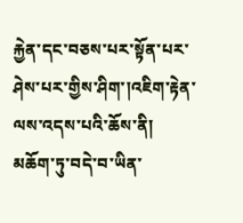རྐྱེན་དང་བཅས་པར་སྟོན་པར་ཤེས་པར་གྱིས་ཤིག་།འཇིག་རྟེན་ལས་འདས་པའི་ཆོས་ནི། མཆོག་ཏུ་བདེ་བ་ཡིན་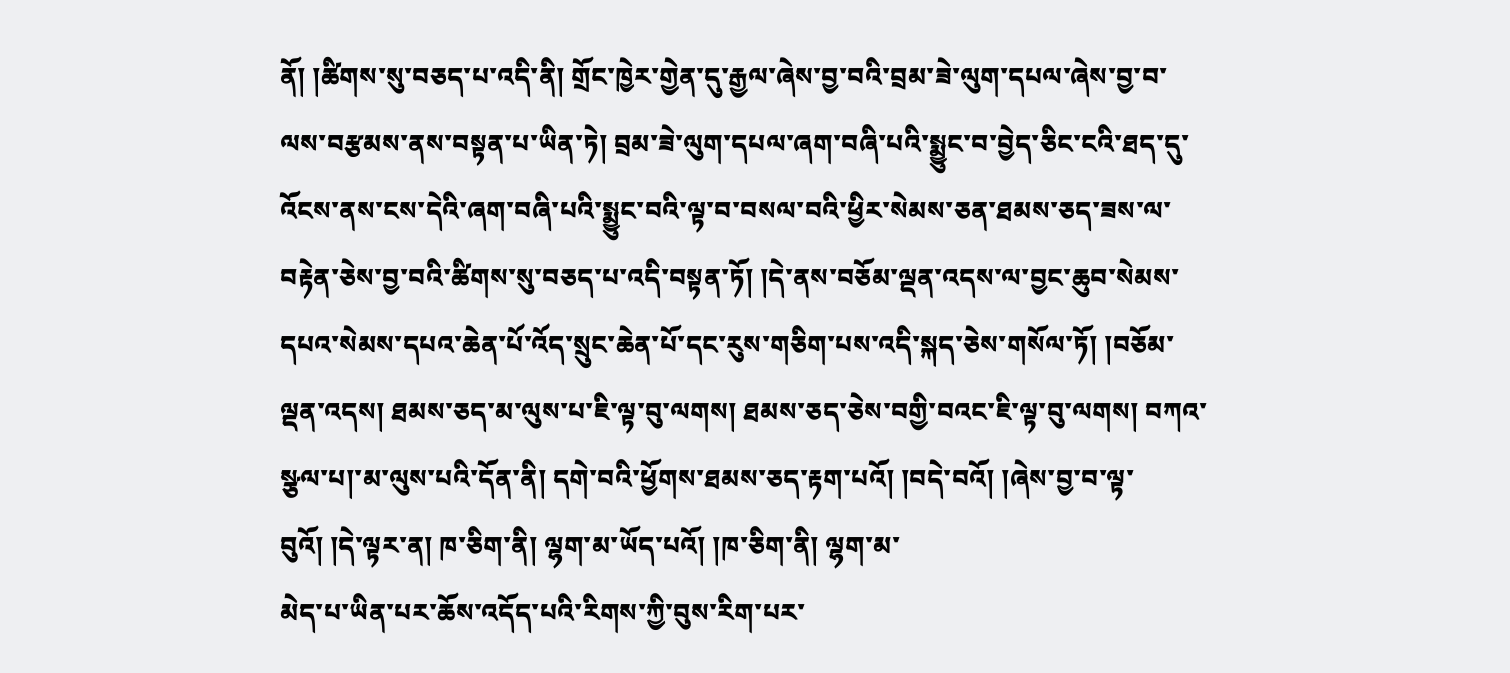ནོ། །ཚིགས་སུ་བཅད་པ་འདི་ནི། གྲོང་ཁྱེར་གྱེན་དུ་རྒྱལ་ཞེས་བྱ་བའི་བྲམ་ཟེ་ལུག་དཔལ་ཞེས་བྱ་བ་ལས་བརྩམས་ནས་བསྟན་པ་ཡིན་ཏེ། བྲམ་ཟེ་ལུག་དཔལ་ཞག་བཞི་པའི་སྨྱུང་བ་བྱེད་ཅིང་ངའི་ཐད་དུ་འོངས་ནས་ངས་དེའི་ཞག་བཞི་པའི་སྨྱུང་བའི་ལྟ་བ་བསལ་བའི་ཕྱིར་སེམས་ཅན་ཐམས་ཅད་ཟས་ལ་བརྟེན་ཅེས་བྱ་བའི་ཚིགས་སུ་བཅད་པ་འདི་བསྟན་ཏོ། །དེ་ནས་བཅོམ་ལྡན་འདས་ལ་བྱང་ཆུབ་སེམས་དཔའ་སེམས་དཔའ་ཆེན་པོ་འོད་སྲུང་ཆེན་པོ་དང་རུས་གཅིག་པས་འདི་སྐད་ཅེས་གསོལ་ཏོ། །བཅོམ་ལྡན་འདས། ཐམས་ཅད་མ་ལུས་པ་ཇི་ལྟ་བུ་ལགས། ཐམས་ཅད་ཅེས་བགྱི་བའང་ཇི་ལྟ་བུ་ལགས། བཀའ་སྩལ་པ།་མ་ལུས་པའི་དོན་ནི། དགེ་བའི་ཕྱོགས་ཐམས་ཅད་རྟག་པའོ། །བདེ་བའོ། །ཞེས་བྱ་བ་ལྟ་བུའོ། །དེ་ལྟར་ན། ཁ་ཅིག་ནི། ལྷག་མ་ཡོད་པའོ། །ཁ་ཅིག་ནི། ལྷག་མ་
མེད་པ་ཡིན་པར་ཆོས་འདོད་པའི་རིགས་ཀྱི་བུས་རིག་པར་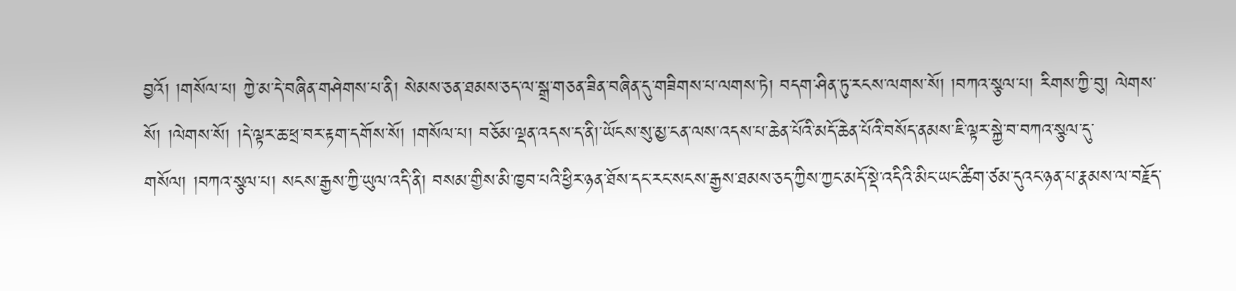བྱའོ། །གསོལ་པ། ཀྱེ་མ་དེ་བཞིན་གཤེགས་པ་ནི། སེམས་ཅན་ཐམས་ཅད་ལ་སྒྲ་གཅན་ཟིན་བཞིན་དུ་གཟིགས་པ་ལགས་ཏེ། བདག་ཤིན་ཏུ་རངས་ལགས་སོ། །བཀའ་སྩལ་པ། རིགས་ཀྱི་བུ། ལེགས་སོ། །ལེགས་སོ། །དེ་ལྟར་ཆ་ཕྲ་བར་རྟག་དགོས་སོ། །གསོལ་པ། བཅོམ་ལྡན་འདས་ད་ནི།་ཡོངས་སུ་མྱ་ངན་ལས་འདས་པ་ཆེན་པོའི་མདོ་ཆེན་པོའི་བསོད་ནམས་ཇི་ལྟར་སྐྱེ་བ་བཀའ་སྩལ་དུ་གསོལ། །བཀའ་སྩལ་པ། སངས་རྒྱས་ཀྱི་ཡུལ་འདི་ནི། བསམ་གྱིས་མི་ཁྱབ་པའི་ཕྱིར་ཉན་ཐོས་དང་རང་སངས་རྒྱས་ཐམས་ཅད་ཀྱིས་ཀྱང་མདོ་སྡེ་འདིའི་མིང་ཡང་ཚིག་ཙམ་དུའང་ཉན་པ་རྣམས་ལ་བརྗོད་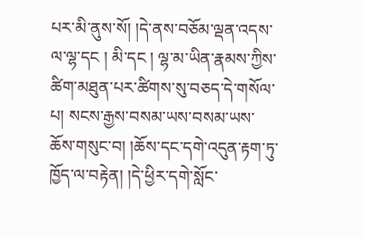པར་མི་ནུས་སོ། །དེ་ནས་བཅོམ་ལྡན་འདས་ལ་ལྷ་དང ། མི་དང ། ལྷ་མ་ཡིན་རྣམས་ཀྱིས་ཚིག་མཐུན་པར་ཚིགས་སུ་བཅད་དེ་གསོལ་པ། སངས་རྒྱས་བསམ་ཡས་བསམ་ཡས་ཆོས་གསུང་བ། །ཆོས་དང་དགེ་འདུན་རྟག་ཏུ་ཁྱོད་ལ་བརྟེན། །དེ་ཕྱིར་དགེ་སློང་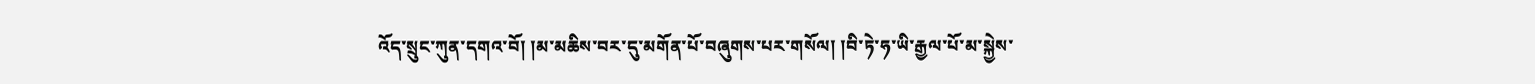འོད་སྲུང་ཀུན་དགའ་བོ། །མ་མཆིས་བར་དུ་མགོན་པོ་བཞུགས་པར་གསོལ། །བི་ཏེ་ཧ་ཡི་རྒྱལ་པོ་མ་སྐྱེས་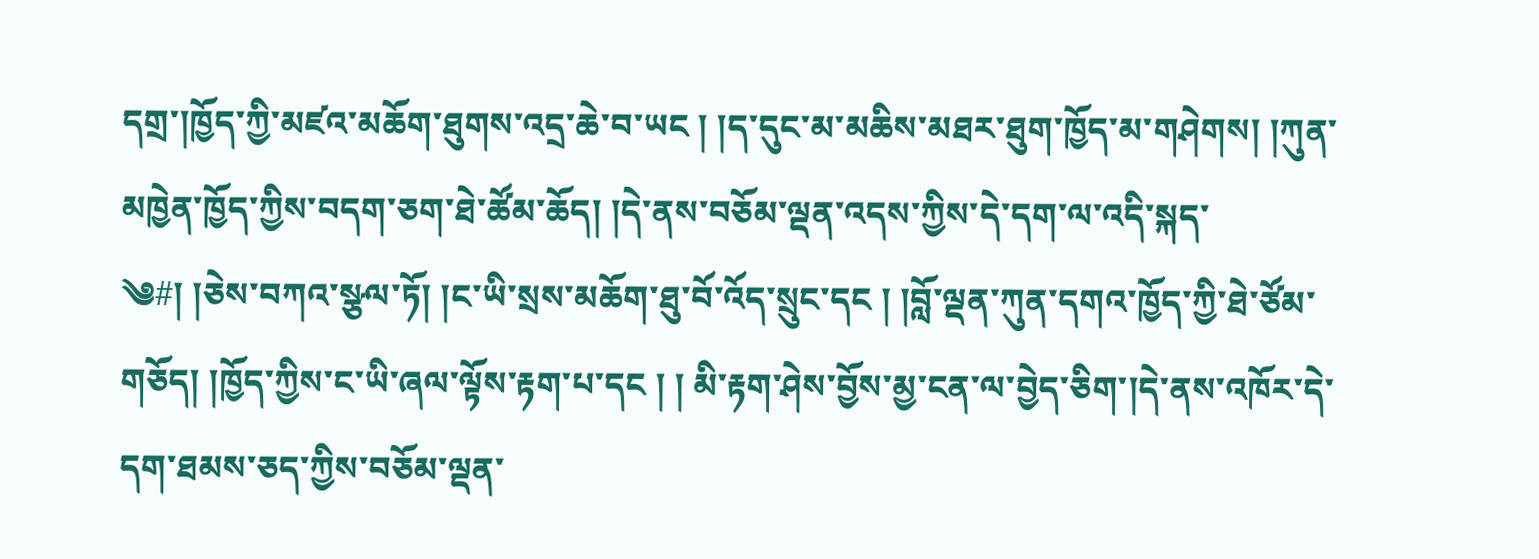དགྲ་།ཁྱོད་ཀྱི་མཛའ་མཆོག་ཐུགས་འདྲ་ཆེ་བ་ཡང ། །ད་དུང་མ་མཆིས་མཐར་ཐུག་ཁྱོད་མ་གཤེགས། །ཀུན་མཁྱེན་ཁྱོད་ཀྱིས་བདག་ཅག་ཐེ་ཚོམ་ཆོད། །དེ་ནས་བཅོམ་ལྡན་འདས་ཀྱིས་དེ་དག་ལ་འདི་སྐད་
༄#། །ཅེས་བཀའ་སྩལ་ཏོ། །ང་ཡི་སྲས་མཆོག་ཐུ་བོ་འོད་སྲུང་དང ། །བློ་ལྡན་ཀུན་དགའ་ཁྱོད་ཀྱི་ཐེ་ཙོམ་གཅོད། །ཁྱོད་ཀྱིས་ང་ཡི་ཞལ་ལྟོས་རྟག་པ་དང ། ། མི་རྟག་ཤེས་བྱོས་མྱ་ངན་ལ་བྱེད་ཅིག་།དེ་ནས་འཁོར་དེ་དག་ཐམས་ཅད་ཀྱིས་བཅོམ་ལྡན་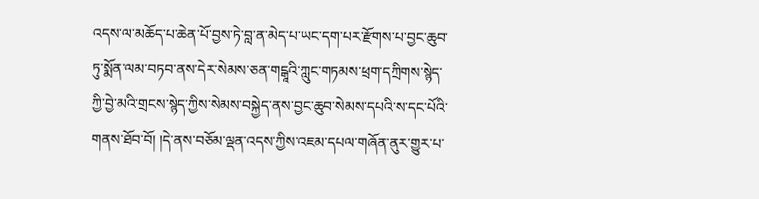འདས་ལ་མཆོད་པ་ཆེན་པོ་བྱས་ཏེ་བླ་ན་མེད་པ་ཡང་དག་པར་རྫོགས་པ་བྱང་ཆུབ་ཏུ་སྨོན་ལམ་བཏབ་ནས་དེར་སེམས་ཅན་གངྒཱའི་ཀླུང་གཏམས་ཕྲག་དཀྲིགས་སྙེད་ཀྱི་བྱེ་མའི་གྲངས་སྙེད་ཀྱིས་སེམས་བསྐྱེད་ནས་བྱང་ཆུབ་སེམས་དཔའི་ས་དང་པོའི་གནས་ཐོབ་བོ། །དེ་ནས་བཅོམ་ལྡན་འདས་ཀྱིས་འཇམ་དཔལ་གཞོན་ནུར་གྱུར་པ་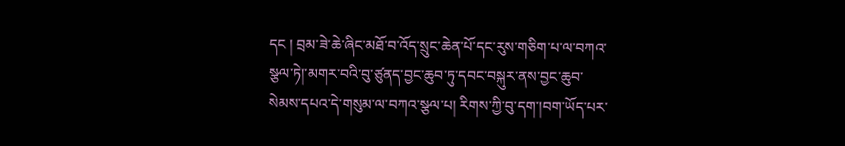དང ། བྲམ་ཟེ་ཆེ་ཞིང་མཐོ་བ་འོད་སྲུང་ཆེན་པོ་དང་རུས་གཅིག་པ་ལ་བཀའ་སྩལ་ཏེ།་མགར་བའི་བུ་ཙུནད་བྱང་ཆུབ་ཏུ་དབང་བསྐུར་ནས་བྱང་ཆུབ་སེམས་དཔའ་དེ་གསུམ་ལ་བཀའ་སྩལ་པ། རིགས་ཀྱི་བུ་དག་།བག་ཡོད་པར་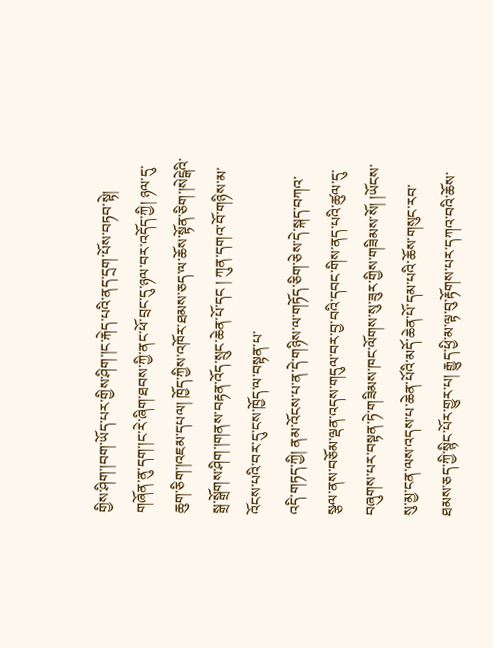གྱིས་ཤིག་།བག་ཡོད་པར་གྱིས་ཤིག་།ང་རྐེད་པའི་ནད་དྲག་པོས་བཏབ་སྟེ། གཞོན་ནུ་དག་།ང་རེ་ཞིག་ཐབས་ཀྱི་ནང་ཕོ་བྲང་དུ་ཉལ་བར་འདོད་ཀྱི། ཉལ་དུ་ཆུག་ཅིག་།འཇམ་དཔལ། ཁྱོད་ཀྱིས་འཁོར་ཐམས་ཅད་ལ་ཆོས་སྟོན་ཅིག་།སེངྒེའི་སྒྲ་སྒྲོགས་ཤིག་།གནས་བརྟན་འོད་སྲུང་ཆེན་པོ་དང ། ཀུན་དགའ་བོ་གཉིས་མ་འོངས་པའི་བར་དུ་ངས་ཁྱོད་ལ་བསྟན་པ་
འདི་གཏད་ཀྱི། ནམ་འོངས་པ་ན་དེ་གཉིས་ལ་གཏོད་ཅིག་ཅེས་དེ་སྐད་བཀའ་སྩལ་ནས་བཅོམ་ལྡན་འདས་གདུལ་བར་བྱ་བའི་དབང་གིས་ནད་པའི་ཚུལ་དུ་བཞུགས་པར་བསྟན་ཏེ་གཟིམས་ཁང་ལོགས་སུ་ཟུར་གྱིས་གཟིམས་སོ། །ཡོངས་སུ་མྱ་ངན་ལས་འདས་པ་ཆེན་པོའི་མདོ་ཆེན་པོ་དམ་པའི་ཆོས་གསུང་རབ་ཐམས་ཅད་ཀྱི་སྙིང་པོར་གྱུར་པ། རྒྱུད་ཕྱི་མ་ལྟ་བུ་རྟོགས་པར་དཀའ་བའི་ཆོས་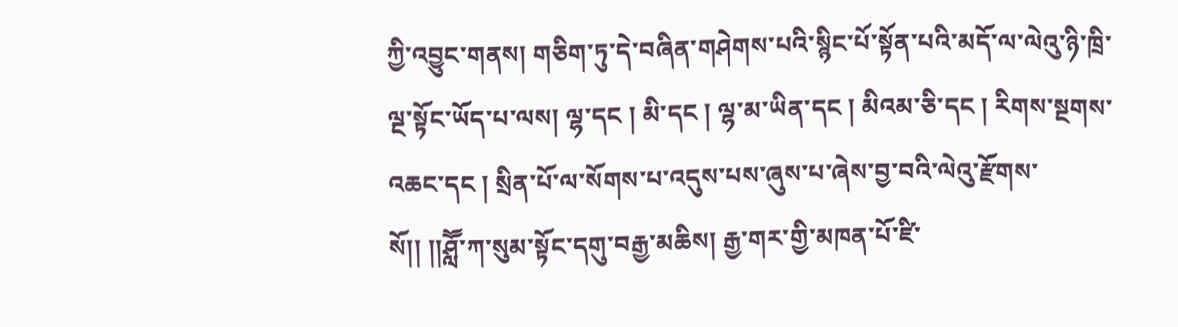ཀྱི་འབྱུང་གནས། གཅིག་ཏུ་དེ་བཞིན་གཤེགས་པའི་སྙིང་པོ་སྟོན་པའི་མདོ་ལ་ལེའུ་ཉི་ཁྲི་ལྔ་སྟོང་ཡོད་པ་ལས། ལྷ་དང ། མི་དང ། ལྷ་མ་ཡིན་དང ། མིའམ་ཅི་དང ། རིགས་སྔགས་འཆང་དང ། སྲིན་པོ་ལ་སོགས་པ་འདུས་པས་ཞུས་པ་ཞེས་བྱ་བའི་ལེའུ་རྫོགས་སོ།། །།ཤླཽ་ཀ་སུམ་སྟོང་དགུ་བརྒྱ་མཆིས། རྒྱ་གར་གྱི་མཁན་པོ་ཛི་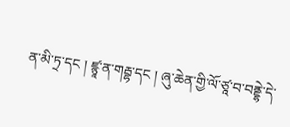ན་མི་ཏྲ་དང ། ཛྙཱ་ན་གརྦྷ་དང ། ཞུ་ཆེན་གྱི་ལོ་ཙཱ་བ་བནྡྷེ་དེ་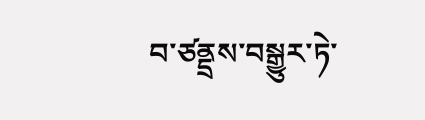བ་ཙནྡྲས་བསྒྱུར་ཏེ་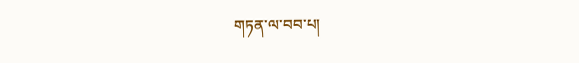གཏན་ལ་བབ་པ།